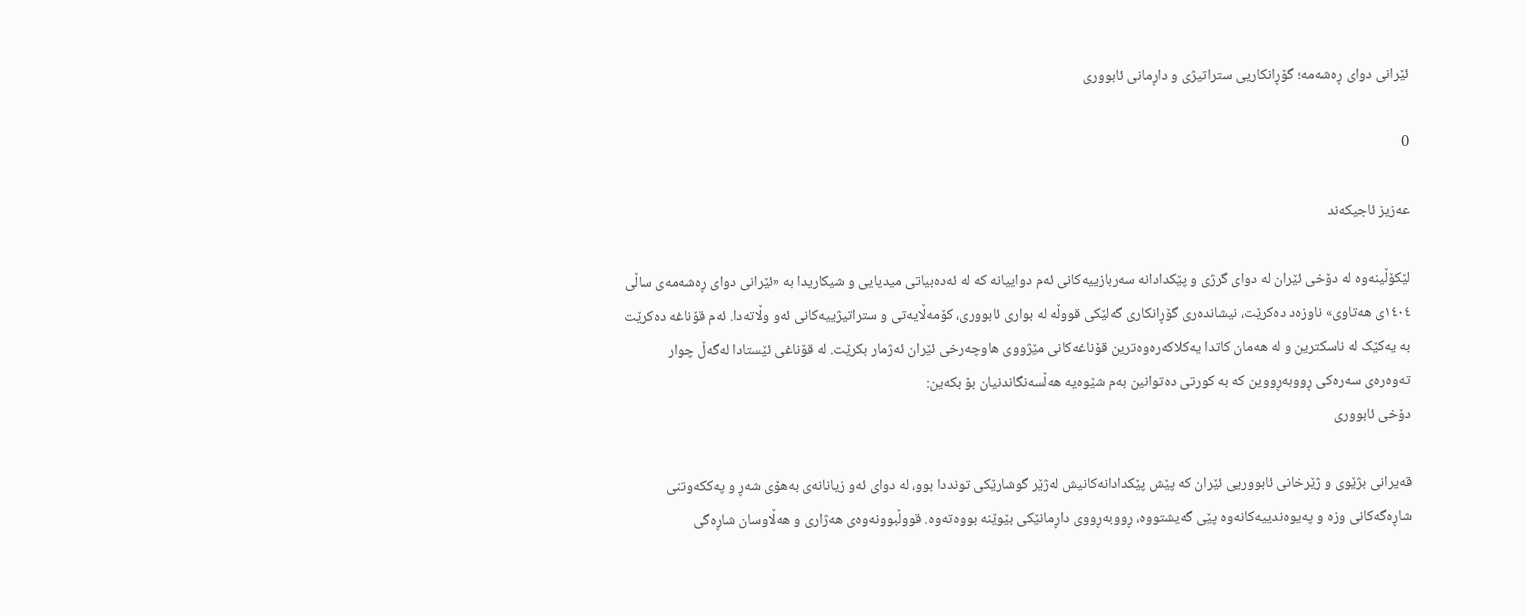ئێرانی دوای ڕەشەمە؛ گۆڕانکاریی ستراتیژی و داڕمانی ئابووری

0

عەزیز ئاجیکەند

لێکۆڵینەوە لە دۆخی ئێران لە دوای گرژی و پێکدادانە سەربازییەکانی ئەم دواییانە کە لە ئەدەبیاتی میدیایی و شیکاریدا بە «ئێرانی دوای ڕەشەمەی ساڵی ١٤٠٤ی هەتاوی» ناوزەد دەکرێت، نیشاندەری گۆڕانکاری گەلێکی قووڵە لە بواری ئابووری، کۆمەڵایەتی و ستراتیژییەکانی ئەو وڵاتەدا. ئەم قۆناغە دەکرێت بە یەکێک لە ناسکترین و لە هەمان کاتدا یەکلاکەرەوەترین قۆناغەکانی مێژووی هاوچەرخی ئێران ئەژمار بکرێت. لە قۆناغی ئێستادا لەگەڵ چوار تەوەرەی سەرەکی ڕووبەڕووین کە بە کورتی دەتوانین بەم شێوەیە هەڵسەنگاندنیان بۆ بکەین:
دۆخی ئابووری

قەیرانی بژێوی و ژێرخانی ئابووریی ئێران کە پێش پێکدادانەکانیش لەژێر گوشارێکی تونددا بوو، لە دوای ئەو زیانانەی بەهۆی شەڕ و پەککەوتنی شاڕەگەکانی وزە و پەیوەندییەکانەوە پێی گەیشتووە، ڕووبەڕووی داڕمانێکی بێوێنە بووەتەوە. قووڵبوونەوەی هەژاری و هەڵاوسان شاڕەگی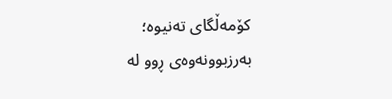کۆمەڵگای تەنیوە؛ بەرزبوونەوەی ڕوو لە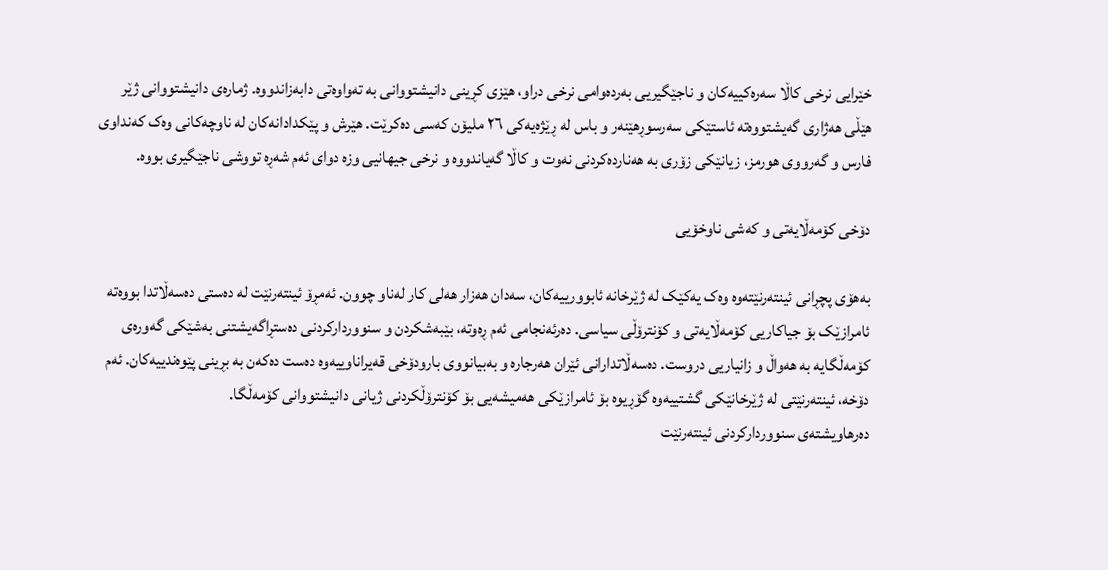خێرایی نرخی کاڵا سەرەکییەکان و ناجێگیریی بەردەوامی نرخی دراو، هێزی کڕینی دانیشتووانی بە تەواوەتی دابەزاندووە. ژمارەی دانیشتووانی ژێر هێڵی هەژاری گەیشتووەتە ئاستێکی سەرسوڕهێنەر و باس لە ڕێژەیەکی ٢٦ ملیۆن کەسی دەکرێت. هێرش و پێکدادانەکان لە ناوچەکانی وەک کەنداوی فارس و گەرووی هورمز، زیانێکی زۆری بە هەناردەکردنی نەوت و کاڵا گەیاندووە و نرخی جیهانیی وزە دوای ئەم شەڕە تووشی ناجێگیری بووە.

دۆخی کۆمەڵایەتی و کەشی ناوخۆیی

بەهۆی پچڕانی ئینتەرنێتەوە وەک یەکێک لە ژێرخانە ئابوورییەکان، سەدان هەزار هەلی کار لەناو چوون. ئەمڕۆ ئینتەرنێت لە دەستی دەسەڵاتدا بووەتە ئامرازێک بۆ جیاکاریی کۆمەڵایەتی و کۆنترۆڵی سیاسی. دەرئەنجامی ئەم ڕەوتە، بێبەشکردن و سنووردارکردنی دەستڕاگەیشتنی بەشێکی گەورەی کۆمەڵگایە بە هەواڵ و زانیاریی دروست. دەسەڵاتدارانی ئێران هەرجارە و بەبیانووی بارودۆخی قەیراناوییەوە دەست دەکەن بە بڕینی پێوەندییەکان. ئەم دۆخە، ئینتەرنێتی لە ژێرخانێکی گشتییەوە گۆڕیوە بۆ ئامرازێکی هەمیشەیی بۆ کۆنترۆڵکردنی ژیانی دانیشتووانی کۆمەڵگا.
دەرهاویشتەی سنووردارکردنی ئینتەرنێت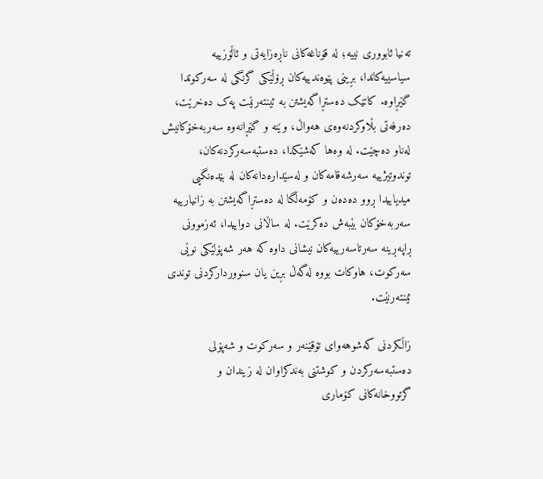تەنیا ئابووری نییە؛ لە قۆناغەکانی ناڕەزایەتی و ئاڵۆزییە سیاسییەکاندا، بڕینی پێوەندییەکان ڕۆڵێکی گرنگی لە سەرکوتدا گێڕاوە. کاتێک دەستڕاگەیشتن بە ئینتەرنێت پەک دەخرێت، دەرفەتی بڵاوکردنەوەی هەواڵ، وێنە و گێڕانەوە سەربەخۆکانیش لەناو دەچێت. لە وەها کەشێکدا، دەستبەسەرکردنەکان، توندوتیژییە سەرشەقامەکان و لەسێدارەدانەکان لە بێدەنگیی میدیاییدا ڕوو دەدەن و کۆمەڵگا لە دەستڕاگەیشتن بە زانیارییە سەربەخۆکان بێبەش دەکرێت. لە ساڵانی دواییدا، ئەزموونی ڕاپەڕینە سەرتاسەرییەکان نیشانی داوە کە هەر شەپۆلێکی نوێی سەرکوت، هاوکات بووە لەگەڵ بڕین یان سنووردارکردنی توندی ئینتەرنێت.

زاڵکردنی کەشوهەوای تۆقێنەر و سەرکوت و شەپۆلی دەستبەسەرکردن و کوشتنی بەندکراوان لە زیندان و گرتووخانەکانی کۆماری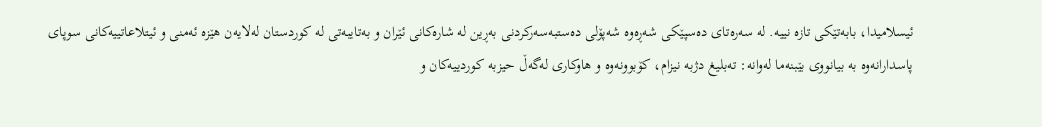ئیسلامیدا، بابەتێکی تازە نییە. لە سەرەتای دەسپێکی شەڕەوە شەپۆلی دەستبەسەرکردنی بەڕین لە شارەکانی ئێران و بەتایبەتی لە کوردستان لەلایەن هێزە ئەمنی و ئیتلاعاتییەکانی سوپای پاسدارانەوە بە بیانووی بێبنەما لەوانە: تەبلیغ دژبە نیزام، کۆبوونەوە و هاوکاری لەگەڵ حیزبە کوردییەکان و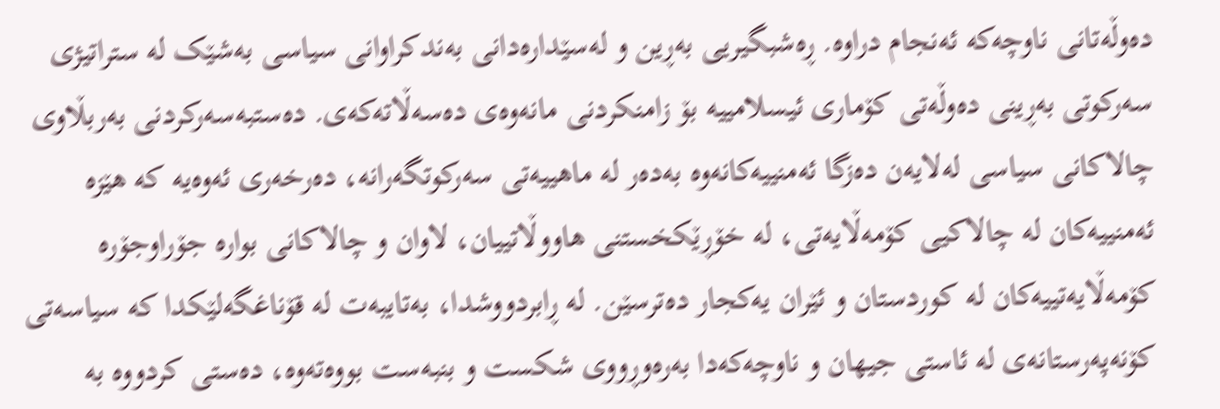دەوڵەتانی ناوچەکە ئەنجام دراوە. ڕەشبگیریی بەڕین و لەسێدارەدانی بەندکراوانی سیاسی بەشێک لە ستراتیژی سەرکوتی بەڕینی دەوڵەتی کۆماری ئیسلامییە بۆ زامنکردنی مانەوەی دەسەڵاتەکەی. دەستبەسەرکردنی بەربڵاوی چالاکانی سیاسی لەلایەن دەزگا ئەمنییەکانەوە بەدەر لە ماهییەتی سەرکوتگەرانە، دەرخەری ئەوەیە کە هێزە ئەمنییەکان لە چالاکیی کۆمەڵایەتی، لە خۆڕێکخستنی هاووڵاتییان، لاوان و چالاکانی بوارە جۆراوجۆرە کۆمەڵایەتییەکان لە کوردستان و ئێران یەکجار دەترسێن. لە ڕابردووشدا، بەتایبەت لە قۆناغگەلێکدا کە سیاسەتی کۆنەپەرستانەی لە ئاستی جیهان و ناوچەکەدا بەرەوڕووی شکست و بنبەست بووەتەوە، دەستی کردووە بە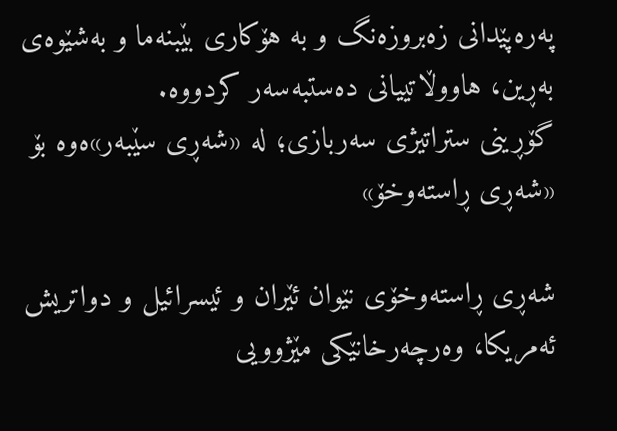پەرەپێدانی زەبروزەنگ و بە هۆکاری بێبنەما و بەشێوەی بەڕین، هاووڵاتییانی دەستبەسەر کردووە.
گۆڕینی ستراتیژی سەربازی؛ لە «شەڕی سێبەر»ەوە بۆ «شەڕی ڕاستەوخۆ»

شەڕی ڕاستەوخۆی نێوان ئێران و ئیسرائیل و دواتریش ئەمریکا، وەرچەرخانێکی مێژوویی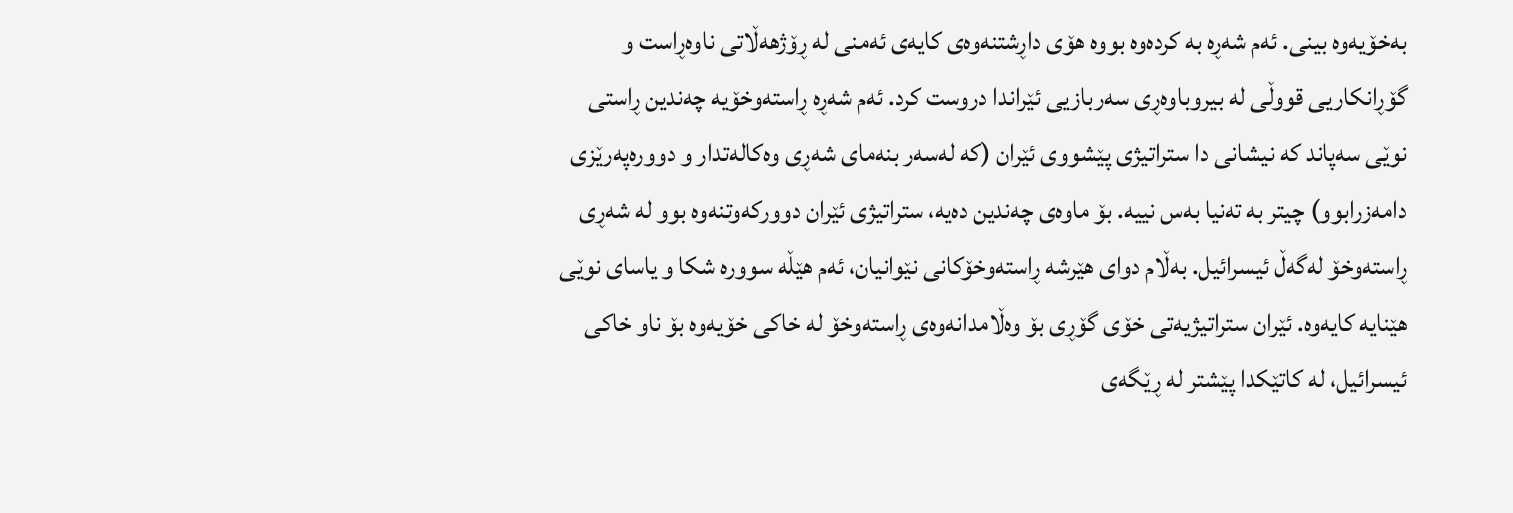بەخۆیەوە بینی. ئەم شەڕە بە کردەوە بووە هۆی داڕشتنەوەی کایەی ئەمنی لە ڕۆژهەڵاتی ناوەڕاست و گۆڕانکاریی قووڵی لە بیروباوەڕی سەربازیی ئێراندا دروست کرد. ئەم شەڕە ڕاستەوخۆیە چەندین ڕاستی نوێی سەپاند کە نیشانی دا ستراتیژی پێشووی ئێران (کە لەسەر بنەمای شەڕی وەکالەتدار و دوورەپەرێزی دامەزرابوو) چیتر بە تەنیا بەس نییە. بۆ ماوەی چەندین دەیە، ستراتیژی ئێران دوورکەوتنەوە بوو لە شەڕی ڕاستەوخۆ لەگەڵ ئیسرائیل. بەڵام دوای هێرشە ڕاستەوخۆکانی نێوانیان، ئەم هێڵە سوورە شکا و یاسای نوێی هێنایە کایەوە. ئێران ستراتیژیەتی خۆی گۆڕی بۆ وەڵامدانەوەی ڕاستەوخۆ لە خاکی خۆیەوە بۆ ناو خاکی ئیسرائیل، لە کاتێکدا پێشتر لە ڕێگەی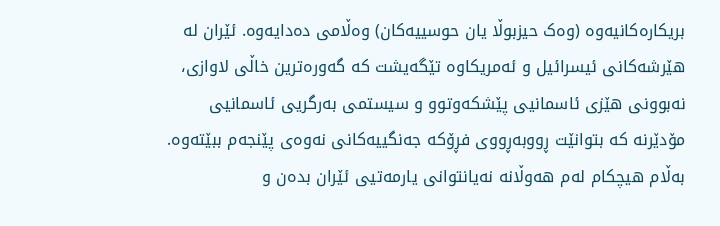بریکارەکانیەوە (وەک حیزبوڵا یان حوسییەکان) وەڵامی دەدایەوە. ئێران لە هێرشەکانی ئیسرائیل و ئەمریکاوە تێگەیشت کە گەورەترین خاڵی لاوازی، نەبوونی هێزی ئاسمانیی پێشکەوتوو و سیستمی بەرگریی ئاسمانیی مۆدێرنە کە بتوانێت ڕووبەڕووی فڕۆکە جەنگییەکانی نەوەی پێنجەم ببێتەوە. بەڵام هیچکام لەم هەوڵانە نەیانتوانی یارمەتیی ئێران بدەن و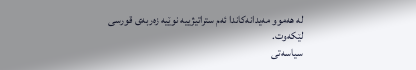لە هەموو مەیدانەکاندا ئەم ستراتیژییە نوێیە زەربەی قورسی لێکەوت.
سیاسەتی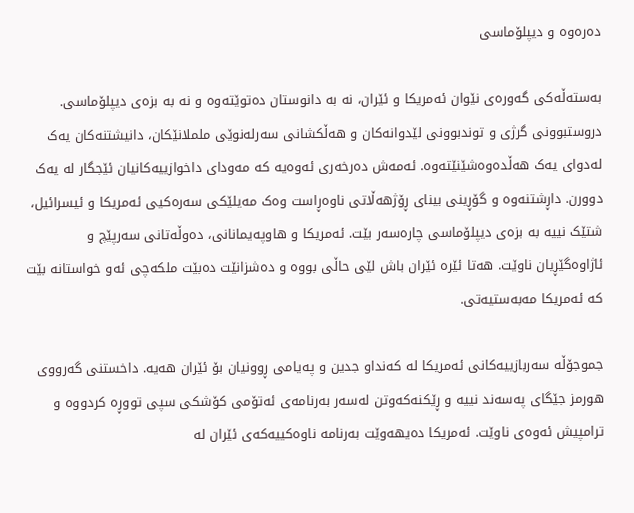دەرەوە و دیپلۆماسی

بەستەڵەکی گەورەی نێوان ئەمریکا و ئێران، نە بە دانوستان دەتوێتەوە و نە بە بزەی دیپلۆماسی. دروستبوونی گرژی و توندبوونی لێدوانەکان و هەڵکشانی سەرلەنوێی ململانێکان، دانیشتنەکان یەک لەدوای یەک هەڵدەوەشێنێتەوە. ئەمەش دەرخەری ئەوەیە کە مەودای داخوازییەکانیان ئێجگار لە یەک دوورن. داڕشتنەوە و گۆڕینی بینای ڕۆژهەڵاتی ناوەڕاست وەک مەیلێکی سەرەکیی ئەمریکا و ئیسرائیل، شتێک نییە بە بزەی دیپلۆماسی چارەسەر بێت. ئەمریکا و هاوپەیمانانی، دەوڵەتانی سەرپێچ و ئاژاوەگێڕیان ناوێت. هەتا ئێرە ئێران باش لێی حاڵی بووە و دەشزانێت دەبێت ملکەچی ئەو خواستانە بێت کە ئەمریکا مەبەستیەتی.

جموجۆڵە سەربازییەکانی ئەمریکا لە کەنداو جدین و پەیامی ڕوونیان بۆ ئێران هەیە. داخستنی گەرووی هورمز جێگای پەسەند نییە و ڕێکنەکەوتن لەسەر بەرنامەی ئەتۆمی کۆشکی سپی تووڕە کردووە و ترامپیش ئەوەی ناوێت. ئەمریکا دەیهەوێت بەرنامە ناوەکییەکەی ئێران لە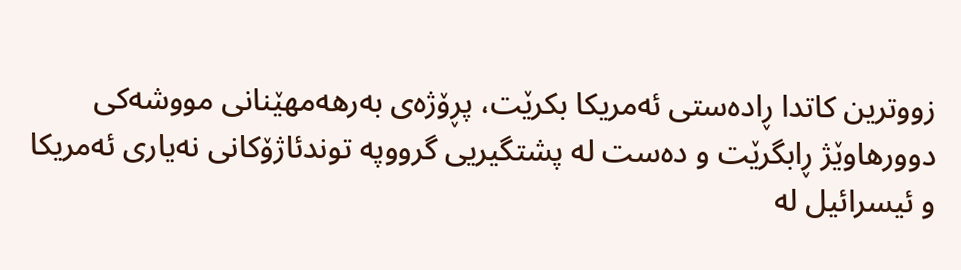زووترین کاتدا ڕادەستی ئەمریکا بکرێت، پڕۆژەی بەرهەمهێنانی مووشەکی دوورهاوێژ ڕابگرێت و دەست لە پشتگیریی گرووپە توندئاژۆکانی نەیاری ئەمریکا و ئیسرائیل لە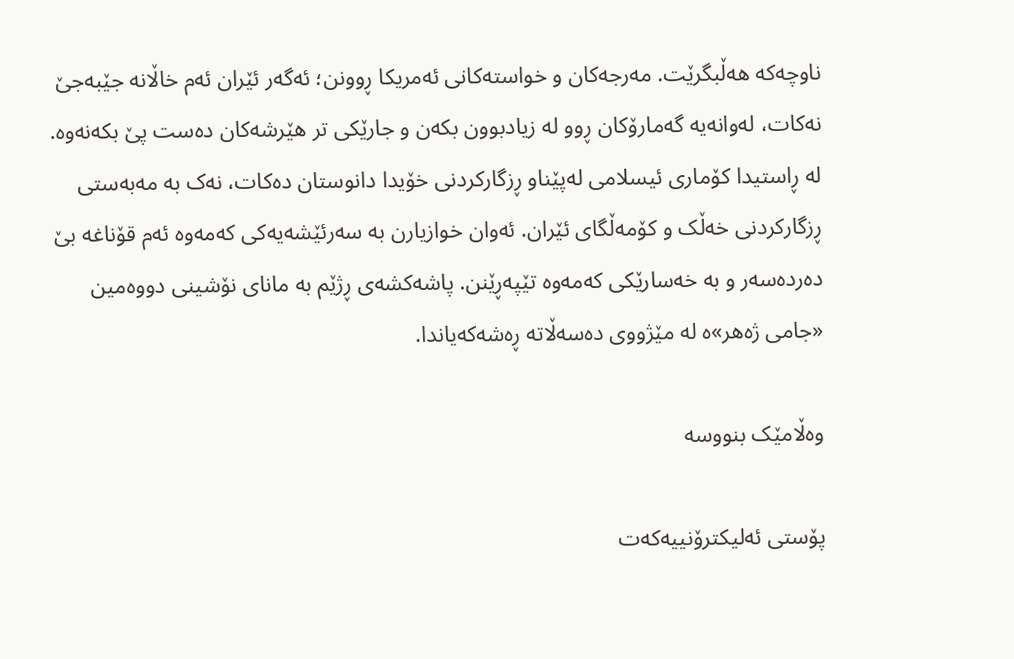ناوچەکە هەڵبگرێت. مەرجەکان و خواستەکانی ئەمریکا ڕوونن؛ ئەگەر ئێران ئەم خاڵانە جێبەجێ نەکات، لەوانەیە گەمارۆکان ڕوو لە زیادبوون بکەن و جارێکی تر هێرشەکان دەست پێ بکەنەوە.
لە ڕاستیدا کۆماری ئیسلامی لەپێناو ڕزگارکردنی خۆیدا دانوستان دەکات، نەک بە مەبەستی ڕزگارکردنی خەڵک و کۆمەڵگای ئێران. ئەوان خوازیارن بە سەرئێشەیەکی کەمەوە ئەم قۆناغە بێ دەردەسەر و بە خەسارێکی کەمەوە تێپەڕێنن. پاشەکشەی ڕژێم بە مانای نۆشینی دووەمین «جامی ژەهر»ە لە مێژووی دەسەڵاتە ڕەشەکەیاندا.

وەڵامێک بنووسە

پۆستی ئەلیکترۆنییەکەت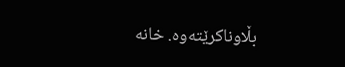بڵاوناکرێتەوە. خانە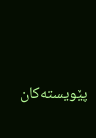پێویستەکان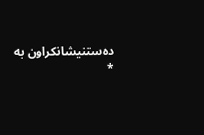دەستنیشانکراون بە *